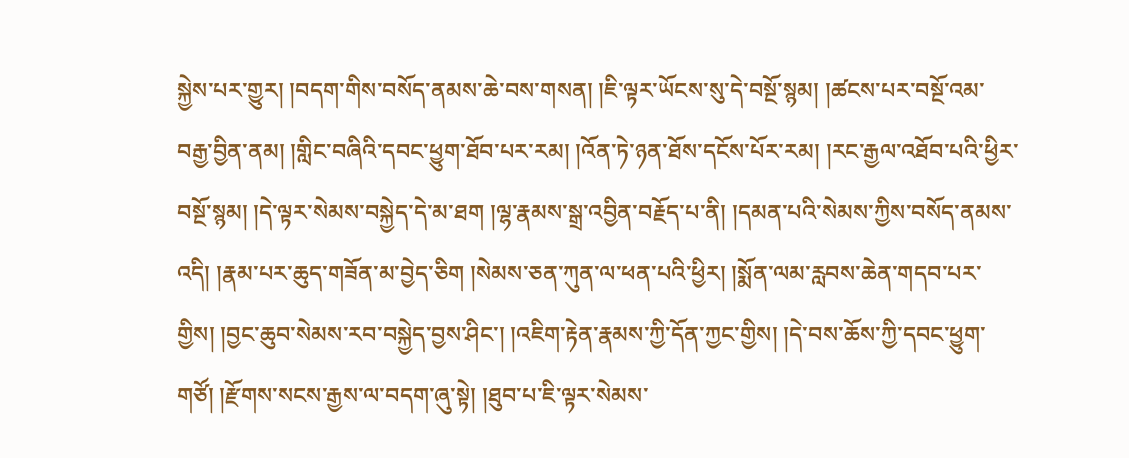སྐྱེས་པར་གྱུར། །བདག་གིས་བསོད་ནམས་ཆེ་བས་གསན། །ཇི་ལྟར་ཡོངས་སུ་དེ་བསྔོ་སྙམ། །ཚངས་པར་བསྔོ་འམ་བརྒྱ་བྱིན་ནམ། །གླིང་བཞིའི་དབང་ཕྱུག་ཐོབ་པར་རམ། །འོན་ཏེ་ཉན་ཐོས་དངོས་པོར་རམ། །རང་རྒྱལ་འཐོབ་པའི་ཕྱིར་བསྔོ་སྙམ། །དེ་ལྟར་སེམས་བསྐྱེད་དེ་མ་ཐག །ལྷ་རྣམས་སྒྲ་འབྱིན་བརྗོད་པ་ནི། །དམན་པའི་སེམས་ཀྱིས་བསོད་ནམས་འདི། །རྣམ་པར་ཆུད་གཟོན་མ་བྱེད་ཅིག །སེམས་ཅན་ཀུན་ལ་ཕན་པའི་ཕྱིར། །སྨོན་ལམ་རླབས་ཆེན་གདབ་པར་གྱིས། །བྱང་ཆུབ་སེམས་རབ་བསྐྱེད་བྱས་ཤིང་། །འཇིག་རྟེན་རྣམས་ཀྱི་དོན་ཀྱང་གྱིས། །དེ་བས་ཆོས་ཀྱི་དབང་ཕྱུག་གཙོ། །རྫོགས་སངས་རྒྱས་ལ་བདག་ཞུ་སྟེ། །ཐུབ་པ་ཇི་ལྟར་སེམས་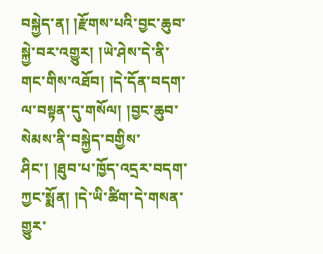བསྐྱེད་ན། །རྫོགས་པའི་བྱང་ཆུབ་སྐྱེ་བར་འགྱུར། །ཡེ་ཤེས་དེ་ནི་གང་གིས་འཐོབ། །དེ་དོན་བདག་ལ་བསྟན་དུ་གསོལ། །བྱང་ཆུབ་སེམས་ནི་བསྐྱེད་བགྱིས་ཤིང་། །ཐུབ་པ་ཁྱོད་འདྲར་བདག་ཀྱང་སྨོན། །དེ་ཡི་ཚིག་དེ་གསན་གྱུར་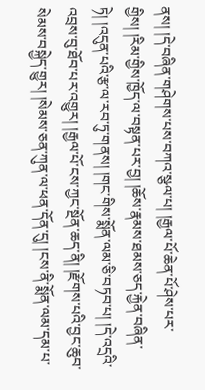ནས། །དེ་བཞིན་གཤེགས་པས་བཀའ་སྩལ་པ། །རྒྱལ་པོ་ཆེན་པོ་ཤེས་པར་གྱིས། །རིམ་གྱིས་ཁྱོད་ལ་བསྟན་པར་བྱ། །ཆོས་རྣམས་ཐམས་ཅད་རྐྱེན་བཞིན་ཏེ། །འདུན་པའི་རྩ་ལ་རབ་ཏུ་གནས། །གང་གིས་སྨོན་ལམ་ཅི་བཏབ་པ། །དེ་འདྲའི་འབྲས་བུ་ཐོབ་པར་འགྱུར། །རྒྱལ་པོ་ངས་ཀྱང་སྔོན་ཆད་ནི། །རྫོགས་པའི་བྱང་ཆུབ་སེམས་བསྐྱེད་གྱུར། །སེམས་ཅན་ཀུན་ལ་ཕན་དོན་དུ། །ངས་ནི་སྨོན་ལམ་དམ་པ་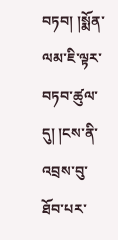བཏབ། །སྨོན་ལམ་ཇི་ལྟར་བཏབ་ཚུལ་དུ། །ངས་ནི་འབྲས་བུ་ཐོབ་པར་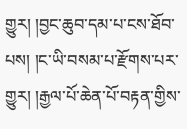གྱུར། །བྱང་ཆུབ་དམ་པ་ངས་ཐོབ་པས། །ང་ཡི་བསམ་པ་རྫོགས་པར་གྱུར། །རྒྱལ་པོ་ཆེན་པོ་བརྟན་གྱིས་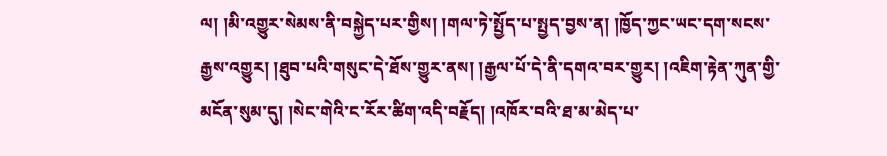ལ། །མི་འགྱུར་སེམས་ནི་བསྐྱེད་པར་གྱིས། །གལ་ཏེ་སྤྱོད་པ་སྤྱད་བྱས་ན། །ཁྱོད་ཀྱང་ཡང་དག་སངས་རྒྱས་འགྱུར། །ཐུབ་པའི་གསུང་དེ་ཐོས་གྱུར་ནས། །རྒྱལ་པོ་དེ་ནི་དགའ་བར་གྱུར། །འཇིག་རྟེན་ཀུན་གྱི་མངོན་སུམ་དུ། །སེང་གེའི་ང་རོར་ཚིག་འདི་བརྗོད། །འཁོར་བའི་ཐ་མ་མེད་པ་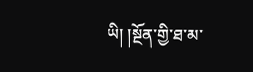ཡི། །སྔོན་གྱི་ཐ་མ་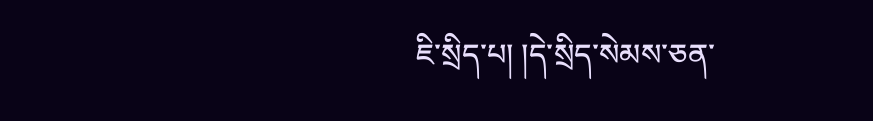ཇི་སྲིད་པ། །དེ་སྲིད་སེམས་ཅན་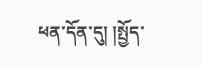ཕན་དོན་དུ། །སྤྱོད་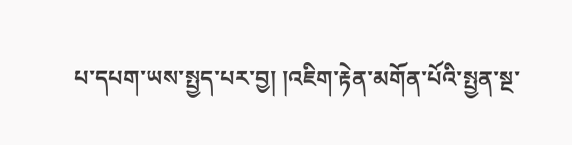པ་དཔག་ཡས་སྤྱད་པར་བྱ། །འཇིག་རྟེན་མགོན་པོའི་སྤྱན་སྔ་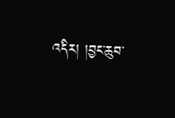འདིར། །བྱང་ཆུབ་